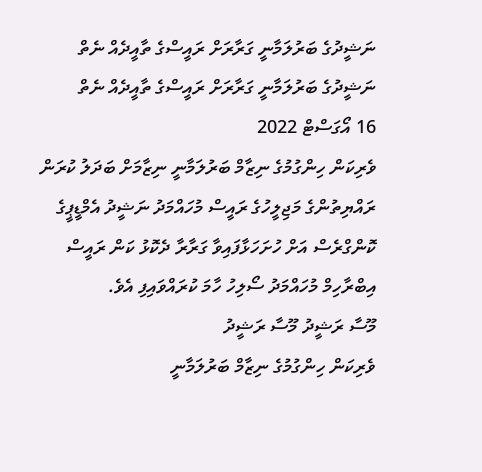ނަޝީދުގެ ބަރުލަމާނީ ގަރާރަށް ރައީސްގެ ތާއީދެއް ނެތް
ނަޝީދުގެ ބަރުލަމާނީ ގަރާރަށް ރައީސްގެ ތާއީދެއް ނެތް
16 އޯގަސްޓް 2022
ވެރިކަން ހިންގުމުގެ ނިޒާމް ބަރުލަމާނީ ނިޒާމަށް ބަދަލު ކުރަން ރައްޔިތުންގެ މަޖިލީހުގެ ރައީސް މުހައްމަދު ނަޝީދު އެމްޑީޕީގެ ކޮންގްރެސް އަށް ހުށަހަޅާފައިވާ ގަރާރާ ދެކޮޅު ކަން ރައީސް އިބްރާހިމް މުހައްމަދު ސޯލިހު ހާމަ ކުރައްވައިފި އެވެ.
މޫސާ ރަޝީދު މޫސާ ރަޝީދު
ވެރިކަން ހިންގުމުގެ ނިޒާމް ބަރުލަމާނީ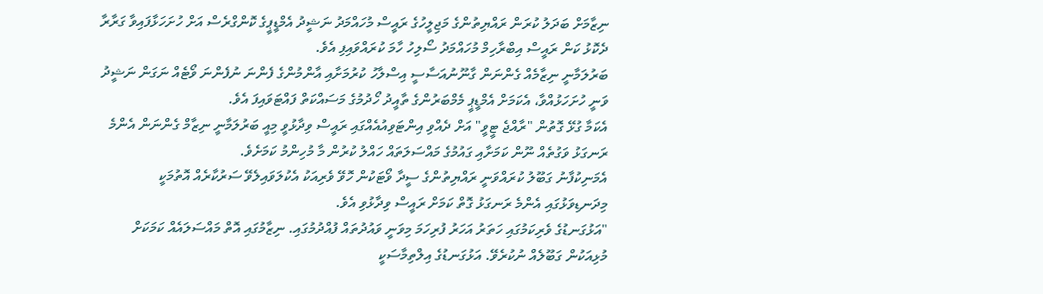ނިޒާމަށް ބަދަލު ކުރަން ރައްޔިތުންގެ މަޖިލީހުގެ ރައީސް މުހައްމަދު ނަޝީދު އެމްޑީޕީގެ ކޮންގްރެސް އަށް ހުށަހަޅާފައިވާ ގަރާރާ ދެކޮޅު ކަން ރައީސް އިބްރާހިމް މުހައްމަދު ސޯލިހު ހާމަ ކުރައްވައިފި އެވެ.
ބަރުލަމާނީ ނިޒާމެއް ގެންނަން ގާނޫނުއަސާސީ އިސްލާހު ކުރުމަށާއި އާންމުންގެ ފެންނަ ނުފެންނަ ވޯޓެއް ނަގަން ނަޝީދު ވަނީ ހުށަހަޅުއްވާ، އެކަމަށް އެމްޑީޕީ މެމްބަރުންގެ ތާއީދު ހޯދުމުގެ މަސައްކަތް ފައްޓަވައިފަ އެވެ.
އެކަމާ ގުޅޭ ގޮތުން "ރާއްޖެ ޓީވީ" އަށް ދެއްވި އިންޓަވިއުއެއްގައި ރައީސް ވިދާޅުވީ މިއީ ބަރުލަމާނީ ނިޒާމް ގެންނަން އެންމެ ރަނގަޅު ވަގުތެއް ނޫން ކަމަށާއި ގައުމުގެ މައްސަލަތައް ހައްލު ކުރުން މާ މުހިންމު ކަމަށެވެ.
އެމަނިކުފާނު ގަބޫލު ކުރައްވަނީ ރައްޔިތުންގެ ސީދާ ވޯޓަކުން ހޮވޭ ވެރިއަކު އެކުލަވައިލެވޭ ސަރުކާރެއް އޮތުމަކީ މިދަނޑިވަޅުގައި އެންމެ ރަނގަޅު ގޮތް ކަމަށް ރައީސް ވިދާޅުވި އެވެ.
"އަޅުގަނޑުގެ ވެރިކަމުގައި ހަތަރު އަހަރު ފުރިހަމަ މިވަނީ ވައުދުތައް ފުއްދުމުގައި. ނިޒާމުގައި އޮތް މައްސަލައެއް ކަމަކަށް މުޅިއަކުން ގަބޫލެއް ނުކުރެވޭ. އަޅުގަނޑުގެ އިލްތިމާސަކީ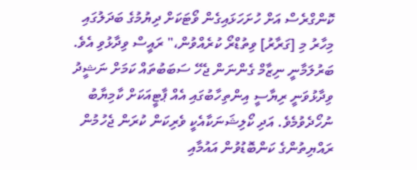ކޮންގްރެސް އަށް ހުށަހަޅައިގެން ވޯޓަކަށް ދިޔުމުގެ ބަދަލުގައި މިހާރު މި [ގަރާރު] ވިތުޑްރޯ ކުރެއްވުން،" ރައީސް ވިދާޅުވި އެވެ.
ބަރުލަމާނީ ނިޒާމް ގެންނަން ޖެހޭ ސަބަބުތައް ކަމަށް ނަޝީދު ވިދާޅުވަނީ ރިޔާސީ އިންތިހާބުގައި އެއް ޕާޓީއަކަށް ކާމިޔާބު ނުހޯދެވުމެވެ. އަދި ކޯލިޝަނަކާއެކީ ވެރިކަން ކުރަން ޖެހުމުން ރައްޔިތުންގެ ކަންބޮޑުވުން އައުމާއި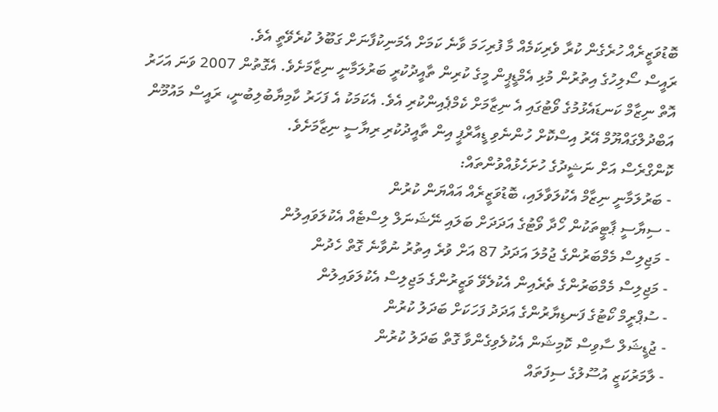ބޮޑުވަޒީރެއް ހުރެގެން ކުރާ ވެރިކަމެއް މާ ފުރިހަމަ ވާނެ ކަމަށް އެމަނިކުފާނަށް ގަބޫލު ކުރެވޭތީ އެވެ.
ރައީސް ސޯލިހުގެ އިތުރުން މުޅި އެމްޑީޕީން މީގެ ކުރިން ތާއީދުކުރީ ބަރުލަމާނީ ނިޒާމަށެވެ. އެގޮތުން 2007 ވަނަ އަހަރު އޮތް ނިޒާމް ކަނޑައެޅުމުގެ ވޯޓުގައި އެ ނިޒާމަށް ކެމްޕެއިންކުރި އެވެ. އެކަމަކު އެ ފަހަރު ކާމިޔާބުލިބުނީ، ރައީސް މައުމޫން އަބްދުލްގައްޔޫމް އޭރު އިސްކޮށް ހުންނެވި ޑީއާރްޕީ އިން ތާއީދުކުރި ރިޔާސީ ނިޒާމަށެވެ.
ކޮންގްރެސް އަށް ނަޝީދުގެ ހުށަހެޅުއްވުންތައް:
- ބަރުލަމާނީ ނިޒާމް އެކުލަވާލައި، ބޮޑުވަޒީރެއް އައްޔަން ކުރުން
- ސިޔާސީ ޕާޓީތަކުން ހޯދާ ވޯޓުގެ އަދަދަށް ބަލައި ނޭޝަނަލް ލިސްޓެއް އެކުލަވައިލުން
- މަޖިލިސް މެމްބަރުންގެ ޖުމުލަ އަދަދު 87 އަށް ވުރެ އިތުރު ނުވާނެ ގޮތް ހެދުން
- މަޖިލިސް މެމްބަރުންގެ ތެރެއިން އެކުލެވޭ ވަޒީރުންގެ މަޖިލިސް އެކުލަވައިލުން
- ސުޕްރީމް ކޯޓުގެ ފަނޑިޔާރުންގެ އަދަދު ފަހަކަށް ބަދަލު ކުރުން
- ޖުޑީޝަލް ސާވިސް ކޮމިޝަން އެކުލެވިގެންވާ ގޮތް ބަދަލު ކުރުން
- ލާމަރުކަޒީ އުސޫލުގެ ސިފަތައް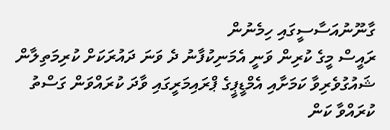ގާނޫނުއަސާސީގައި ހިމެނުން
ރައީސް މީގެ ކުރިން ވަނީ އެމަނިކުފާނު ދެ ވަނަ ދައުރަކަށް ކުރިމަތިލާން ޝައުގުވެރިވާ ކަމަށާއި އެމްޑީޕީގެ ޕްރައިމަރީގައި ވާދަ ކުރައްވަން ގަސްތު ކުރައްވާ ކަން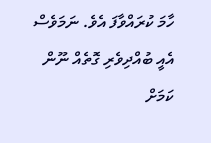ހާމަ ކުރައްވާފަ އެވެ. ނަމަވެސް އެއީ ބުއްދިވެރި ގޮތެއް ނޫން ކަމަށް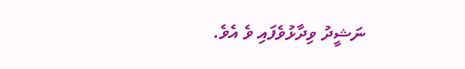ނަޝީދު ވިދާޅުވެފައި ވެ އެވެ.